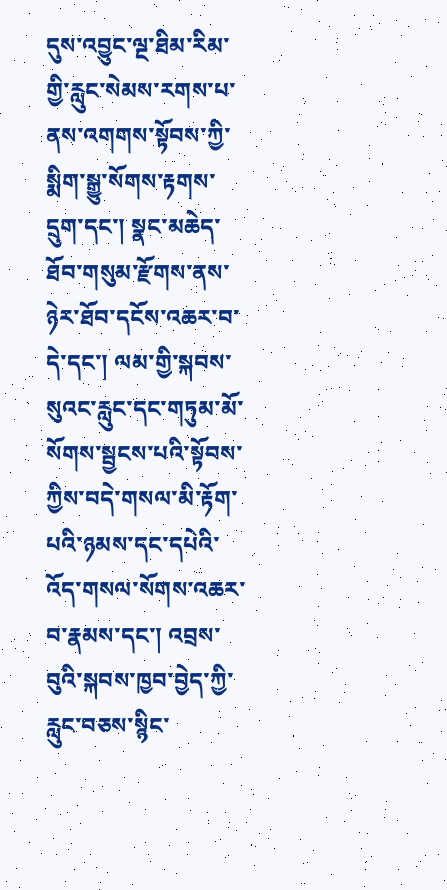དུས་འབྱུང་ལྔ་ཐིམ་རིམ་གྱི་རླུང་སེམས་རགས་པ་ནས་འགགས་སྟོབས་ཀྱི་སྨིག་སྒྱུ་སོགས་རྟགས་དྲུག་དང་། སྣང་མཆེད་ཐོབ་གསུམ་རྫོགས་ནས་ཉེར་ཐོབ་དངོས་འཆར་བ་དེ་དང་། ལམ་གྱི་སྐབས་སུའང་རླུང་དང་གཏུམ་མོ་སོགས་སྦྱངས་པའི་སྟོབས་ཀྱིས་བདེ་གསལ་མི་རྟོག་པའི་ཉམས་དང་དཔེའི་འོད་གསལ་སོགས་འཆར་བ་རྣམས་དང་། འབྲས་བུའི་སྐབས་ཁྱབ་བྱེད་ཀྱི་རླུང་བཅས་སྙིང་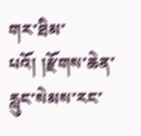གར་ཐིམ་པའོ། །རྫོགས་ཆེན་རླུང་སེམས་རང་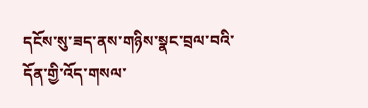དངོས་སུ་ཟད་ནས་གཉིས་སྣང་བྲལ་བའི་དོན་གྱི་འོད་གསལ་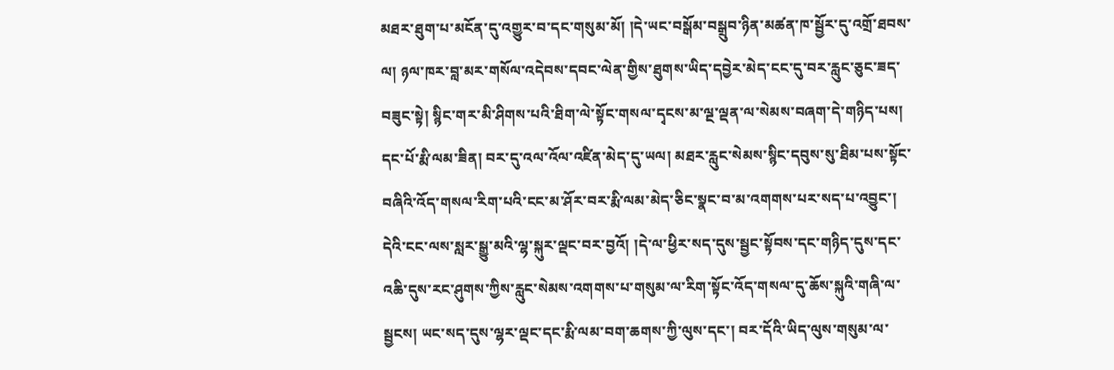མཐར་ཐུག་པ་མངོན་དུ་འགྱུར་བ་དང་གསུམ་མོ། །དེ་ཡང་བསྒོམ་བསྒྲུབ་ཉིན་མཚན་ཁ་སྦྱོར་དུ་འགྲོ་ཐབས་ལ། ཉལ་ཁར་བླ་མར་གསོལ་འདེབས་དབང་ལེན་གྱིས་ཐུགས་ཡིད་དབྱེར་མེད་ངང་དུ་བར་རླུང་ཅུང་ཟད་བཟུང་སྟེ། སྙིང་གར་མི་ཤིགས་པའི་ཐིག་ལེ་སྟོང་གསལ་དྭངས་མ་ལྔ་ལྡན་ལ་སེམས་བཞག་དེ་གཉིད་པས། དང་པོ་རྨི་ལམ་ཟིན། བར་དུ་འལ་འོལ་འཛིན་མེད་དུ་ཡལ། མཐར་རླུང་སེམས་སྙིང་དབུས་སུ་ཐིམ་པས་སྟོང་བཞིའི་འོད་གསལ་རིག་པའི་ངང་མ་ཤོར་བར་རྨི་ལམ་མེད་ཅིང་སྣང་བ་མ་འགགས་པར་སད་པ་འབྱུང་། དེའི་ངང་ལས་སླར་སྒྱུ་མའི་ལྷ་སྐུར་ལྡང་བར་བྱའོ། །དེ་ལ་ཕྱིར་སད་དུས་སྦྱང་སྟོབས་དང་གཉིད་དུས་དང་འཆི་དུས་རང་ཤུགས་ཀྱིས་རླུང་སེམས་འགགས་པ་གསུམ་ལ་རིག་སྟོང་འོད་གསལ་དུ་ཆོས་སྐུའི་གཞི་ལ་སྦྱངས། ཡང་སད་དུས་ལྷར་ལྡང་དང་རྨི་ལམ་བག་ཆགས་ཀྱི་ལུས་དང་། བར་དོའི་ཡིད་ལུས་གསུམ་ལ་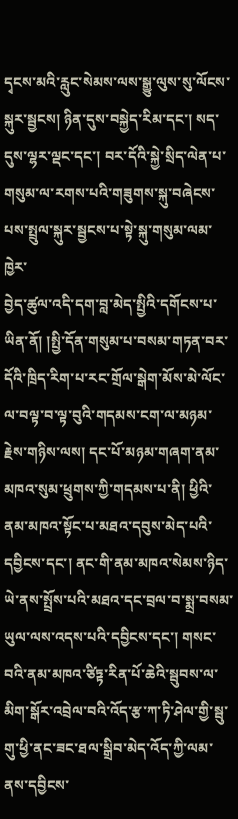དྭངས་མའི་རླུང་སེམས་ལས་སྒྱུ་ལུས་སུ་ལོངས་སྐུར་སྦྱངས། ཉིན་དུས་བསྐྱེད་རིམ་དང་། སད་དུས་ལྷར་ལྡང་དང་། བར་དོའི་སྐྱེ་སྲིད་ལེན་པ་གསུམ་ལ་རགས་པའི་གཟུགས་སྐུ་བཞེངས་པས་སྤྲུལ་སྐུར་སྦྱངས་པ་སྟེ་སྐུ་གསུམ་ལམ་ཁྱེར་
བྱེད་ཚུལ་འདི་དག་བླ་མེད་སྤྱིའི་དགོངས་པ་ཡིན་ནོ། །སྤྱི་དོན་གསུམ་པ་བསམ་གཏན་བར་དོའི་ཁྲིད་རིག་པ་རང་གྲོལ་སྒེག་མོས་མེ་ལོང་ལ་བལྟ་བ་ལྟ་བུའི་གདམས་ངག་ལ་མཉམ་རྗེས་གཉིས་ལས། དང་པོ་མཉམ་གཞག་ནམ་མཁའ་སུམ་ཕྲུགས་ཀྱི་གདམས་པ་ནི། ཕྱིའི་ནམ་མཁའ་སྟོང་པ་མཐའ་དབུས་མེད་པའི་དབྱིངས་དང་། ནང་གི་ནམ་མཁའ་སེམས་ཉིད་ཡེ་ནས་སྤྲོས་པའི་མཐའ་དང་བྲལ་བ་སྨྲ་བསམ་ཡུལ་ལས་འདས་པའི་དབྱིངས་དང་། གསང་བའི་ནམ་མཁའ་ཙིཏྟ་རིན་པོ་ཆེའི་སྦུབས་ལ་མིག་སྒོར་འབྲེལ་བའི་འོད་རྩ་ཀ་ཏི་ཤེལ་གྱི་སྦུ་གུ་ཕྱི་ནང་ཟང་ཐལ་སྒྲིབ་མེད་འོད་ཀྱི་ལམ་ནས་དབྱིངས་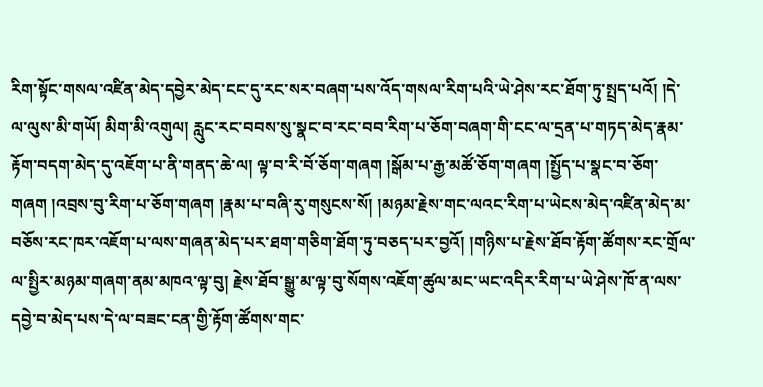རིག་སྟོང་གསལ་འཛིན་མེད་དབྱེར་མེད་ངང་དུ་རང་སར་བཞག་པས་འོད་གསལ་རིག་པའི་ཡེ་ཤེས་རང་ཐོག་ཏུ་སྤྲད་པའོ། །དེ་ལ་ལུས་མི་གཡོ། མིག་མི་འགུལ། རླུང་རང་བབས་སུ་སྣང་བ་རང་བབ་རིག་པ་ཅོག་བཞག་གི་ངང་ལ་དྲན་པ་གཏད་མེད་རྣམ་རྟོག་བདག་མེད་དུ་འཇོག་པ་ནི་གནད་ཆེ་ལ། ལྟ་བ་རི་བོ་ཅོག་གཞག །སྒོམ་པ་རྒྱ་མཚོ་ཅོག་གཞག །སྤྱོད་པ་སྣང་བ་ཅོག་གཞག །འབྲས་བུ་རིག་པ་ཅོག་གཞག །རྣམ་པ་བཞི་རུ་གསུངས་སོ། །མཉམ་རྗེས་གང་ལའང་རིག་པ་ཡེངས་མེད་འཛིན་མེད་མ་བཅོས་རང་ཁར་འཇོག་པ་ལས་གཞན་མེད་པར་ཐག་གཅིག་ཐོག་ཏུ་བཅད་པར་བྱའོ། །གཉིས་པ་རྗེས་ཐོབ་རྟོག་ཚོགས་རང་གྲོལ་ལ་སྤྱིར་མཉམ་གཞག་ནམ་མཁའ་ལྟ་བུ། རྗེས་ཐོབ་སྒྱུ་མ་ལྟ་བུ་སོགས་འཇོག་ཚུལ་མང་ཡང་འདིར་རིག་པ་ཡེ་ཤེས་ཁོ་ན་ལས་དབྱེ་བ་མེད་པས་དེ་ལ་བཟང་ངན་གྱི་རྟོག་ཚོགས་གང་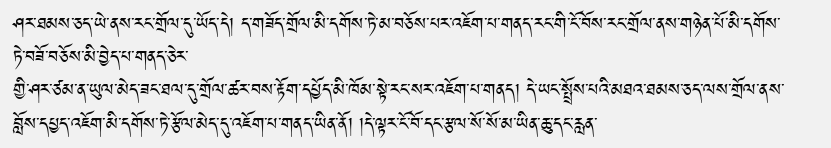ཤར་ཐམས་ཅད་ཡེ་ནས་རང་གྲོལ་དུ་ཡོད་དེ། ད་གཟོད་གྲོལ་མི་དགོས་ཏེ་མ་བཅོས་པར་འཇོག་པ་གནད་རང་གི་ངོ་བོས་རང་གྲོལ་ནས་གཉེན་པོ་མི་དགོས་ཏེ་བཟོ་བཅོས་མི་བྱེད་པ་གནད་ཅེར་
གྱི་ཤར་ཙམ་ན་ཡུལ་མེད་ཟང་ཐལ་དུ་གྲོལ་ཚར་བས་རྟོག་དཔྱོད་མི་ཁོམ་སྟེ་རང་སར་འཇོག་པ་གནད། དེ་ཡང་སྤྲོས་པའི་མཐའ་ཐམས་ཅད་ལས་གྲོལ་ནས་བློས་དཔྱད་འཇོག་མི་དགོས་ཏེ་རྩོལ་མེད་དུ་འཇོག་པ་གནད་ཡིན་ནོ། །དེ་ལྟར་ངོ་བོ་དང་རྩལ་སོ་སོ་མ་ཡིན་ཆུ་དང་རླན་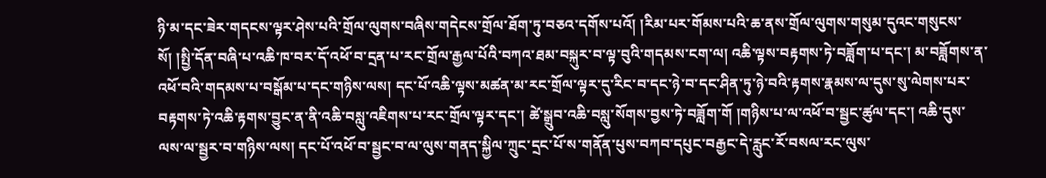ཉི་མ་དང་ཟེར་གདངས་ལྟར་ཤེས་པའི་གྲོལ་ལུགས་བཞིས་གདེངས་གྲོལ་ཐོག་ཏུ་བཅའ་དགོས་པའོ། །རིམ་པར་གོམས་པའི་ཆ་ནས་གྲོལ་ལུགས་གསུམ་དུའང་གསུངས་སོ། །སྤྱི་དོན་བཞི་པ་འཆི་ཁ་བར་དོ་འཕོ་བ་དྲན་པ་རང་གྲོལ་རྒྱལ་པོའི་བཀའ་ཐམ་བསྐུར་བ་ལྟ་བུའི་གདམས་ངག་ལ། འཆི་ལྟས་བརྟགས་ཏེ་བཟློག་པ་དང་། མ་བཟློགས་ན་འཕོ་བའི་གདམས་པ་བསྒོམ་པ་དང་གཉིས་ལས། དང་པོ་འཆི་ལྟས་མཚན་མ་རང་གྲོལ་ལྟར་དུ་རིང་བ་དང་ཉེ་བ་དང་ཤིན་ཏུ་ཉེ་བའི་རྟགས་རྣམས་ལ་དུས་སུ་ལེགས་པར་བརྟགས་ཏེ་འཆི་རྟགས་བྱུང་ན་ནི་འཆི་བསླུ་འཇིགས་པ་རང་གྲོལ་ལྟར་དང་། ཚེ་སྒྲུབ་འཆི་བསླུ་སོགས་བྱས་ཏེ་བཟློག་གོ །གཉིས་པ་ལ་འཕོ་བ་སྦྱང་ཚུལ་དང་། འཆི་དུས་ལས་ལ་སྦྱར་བ་གཉིས་ལས། དང་པོ་འཕོ་བ་སྦྱང་བ་ལ་ལུས་གནད་སྐྱིལ་ཀྲུང་དྲང་པོ་ས་གནོན་པུས་བཀབ་དཔུང་བརྒྱང་དེ་རླུང་རོ་བསལ་རང་ལུས་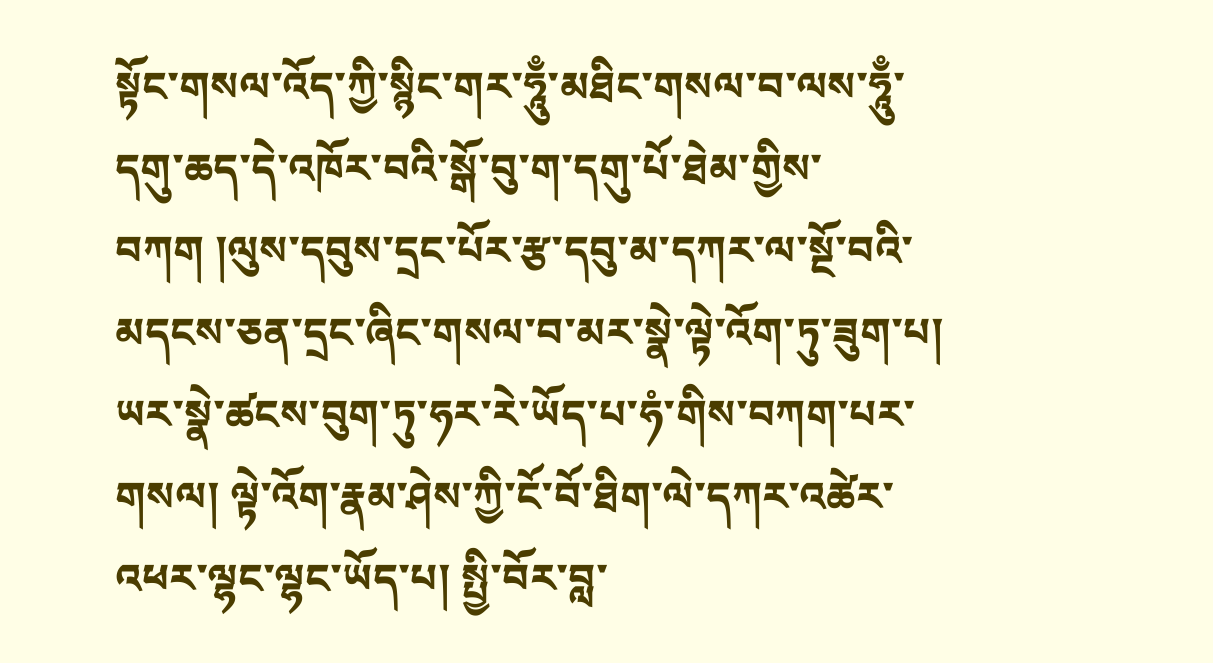སྟོང་གསལ་འོད་ཀྱི་སྙིང་གར་ཧཱུྃ་མཐིང་གསལ་བ་ལས་ཧཱུྃ་དགུ་ཆད་དེ་འཁོར་བའི་སྒོ་བུ་ག་དགུ་པོ་ཐེམ་གྱིས་བཀག །ལུས་དབུས་དྲང་པོར་རྩ་དབུ་མ་དཀར་ལ་སྔོ་བའི་མདངས་ཅན་དྲང་ཞིང་གསལ་བ་མར་སྣེ་ལྟེ་འོག་ཏུ་ཟུག་པ། ཡར་སྣེ་ཚངས་བུག་ཏུ་ཧར་རེ་ཡོད་པ་ཧཾ་གིས་བཀག་པར་གསལ། ལྟེ་འོག་རྣམ་ཤེས་ཀྱི་ངོ་བོ་ཐིག་ལེ་དཀར་འཚེར་འཕར་ལྷང་ལྷང་ཡོད་པ། སྤྱི་བོར་བླ་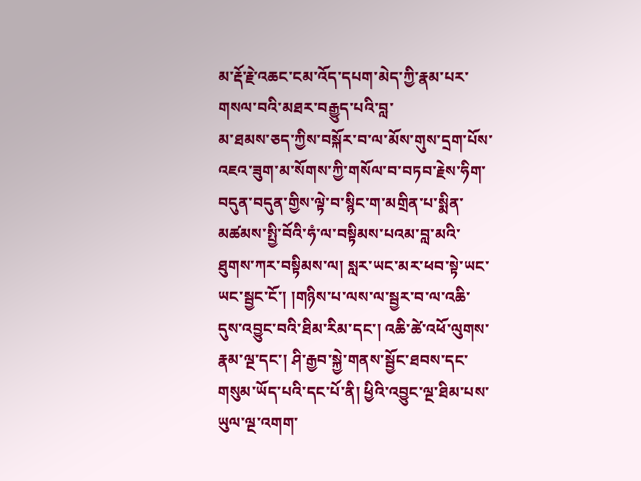མ་རྡོ་རྗེ་འཆང་ངམ་འོད་དཔག་མེད་ཀྱི་རྣམ་པར་གསལ་བའི་མཐར་བརྒྱུད་པའི་བླ་
མ་ཐམས་ཅད་ཀྱིས་བསྐོར་བ་ལ་མོས་གུས་དྲག་པོས་འཇའ་ཟུག་མ་སོགས་ཀྱི་གསོལ་བ་བཏབ་རྗེས་ཧིག་བདུན་བདུན་གྱིས་ལྟེ་བ་སྙིང་ག་མགྲིན་པ་སྨིན་མཚམས་སྤྱི་བོའི་ཧཾ་ལ་བསྟིམས་པའམ་བླ་མའི་ཐུགས་ཀར་བསྟིམས་ལ། སླར་ཡང་མར་ཕབ་སྟེ་ཡང་ཡང་སྦྱང་ངོ་། །གཉིས་པ་ལས་ལ་སྦྱར་བ་ལ་འཆི་དུས་འབྱུང་བའི་ཐིམ་རིམ་དང་། འཆི་ཚེ་འཕོ་ལུགས་རྣམ་ལྔ་དང་། ཤི་རྒྱབ་སྐྱེ་གནས་སྦྱོང་ཐབས་དང་གསུམ་ཡོད་པའི་དང་པོ་ནི། ཕྱིའི་འབྱུང་ལྔ་ཐིམ་པས་ཡུལ་ལྔ་འགག་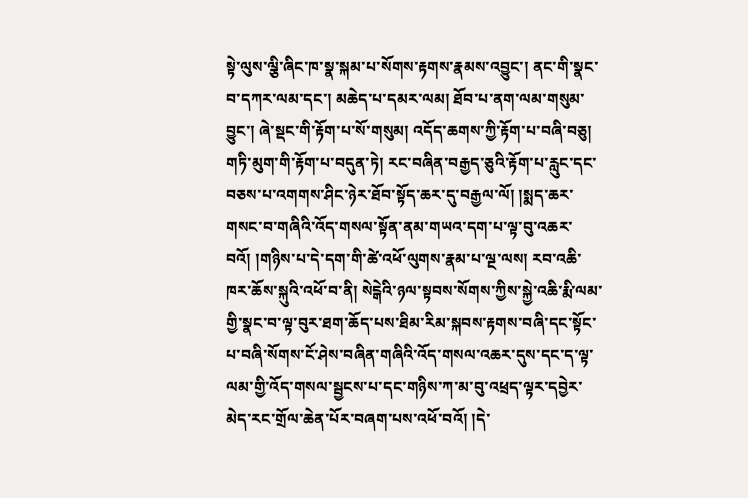སྟེ་ལུས་ལྕི་ཞིང་ཁ་སྣ་སྐམ་པ་སོགས་རྟགས་རྣམས་འབྱུང་། ནང་གི་སྣང་བ་དཀར་ལམ་དང་། མཆེད་པ་དམར་ལམ། ཐོབ་པ་ནག་ལམ་གསུམ་བྱུང་། ཞེ་སྡང་གི་རྟོག་པ་སོ་གསུམ། འདོད་ཆགས་ཀྱི་རྟོག་པ་བཞི་བཅུ། གཏི་མུག་གི་རྟོག་པ་བདུན་ཏེ། རང་བཞིན་བརྒྱད་ཅུའི་རྟོག་པ་རླུང་དང་བཅས་པ་འགགས་ཤིང་ཉེར་ཐོབ་སྟོད་ཆར་དུ་བརྒྱལ་ལོ། །སྨད་ཆར་གསང་བ་གཞིའི་འོད་གསལ་སྟོན་ནམ་གཡའ་དག་པ་ལྟ་བུ་འཆར་བའོ། །གཉིས་པ་དེ་དག་གི་ཚེ་འཕོ་ལུགས་རྣམ་པ་ལྔ་ལས། རབ་འཆི་ཁར་ཆོས་སྐུའི་འཕོ་བ་ནི། སེངྒེའི་ཉལ་སྟབས་སོགས་ཀྱིས་སྐྱེ་འཆི་རྨི་ལམ་གྱི་སྣང་བ་ལྟ་བུར་ཐག་ཆོད་པས་ཐིམ་རིམ་སྐབས་རྟགས་བཞི་དང་སྟོང་པ་བཞི་སོགས་ངོ་ཤེས་བཞིན་གཞིའི་འོད་གསལ་འཆར་དུས་དང་ད་ལྟ་ལམ་གྱི་འོད་གསལ་སྦྱངས་པ་དང་གཉིས་ཀ་མ་བུ་འཕྲད་ལྟར་དབྱེར་མེད་རང་གྲོལ་ཆེན་པོར་བཞག་པས་འཕོ་བའོ། །དེ་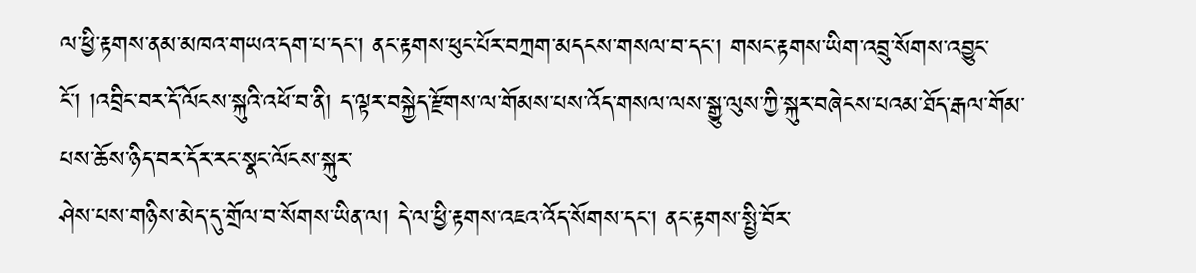ལ་ཕྱི་རྟགས་ནམ་མཁའ་གཡའ་དག་པ་དང་། ནང་རྟགས་ཕུང་པོར་བཀྲག་མདངས་གསལ་བ་དང་། གསང་རྟགས་ཡིག་འབྲུ་སོགས་འབྱུང་ངོ་། །འབྲིང་བར་དོ་ལོངས་སྐུའི་འཕོ་བ་ནི། ད་ལྟར་བསྐྱེད་རྫོགས་ལ་གོམས་པས་འོད་གསལ་ལས་སྒྱུ་ལུས་ཀྱི་སྐུར་བཞེངས་པའམ་ཐོད་རྒལ་གོམ་པས་ཆོས་ཉིད་བར་དོར་རང་སྣང་ལོངས་སྐུར་
ཤེས་པས་གཉིས་མེད་དུ་གྲོལ་བ་སོགས་ཡིན་ལ། དེ་ལ་ཕྱི་རྟགས་འཇའ་འོད་སོགས་དང་། ནང་རྟགས་སྤྱི་བོར་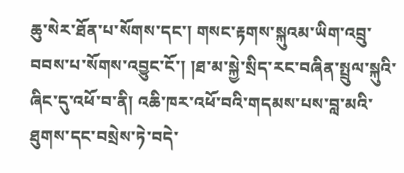ཆུ་སེར་ཐོན་པ་སོགས་དང་། གསང་རྟགས་སྐུའམ་ཡིག་འབྲུ་བབས་པ་སོགས་འབྱུང་ངོ་། །ཐ་མ་སྐྱེ་སྲིད་རང་བཞིན་སྤྲུལ་སྐུའི་ཞིང་དུ་འཕོ་བ་ནི། འཆི་ཁར་འཕོ་བའི་གདམས་པས་བླ་མའི་ཐུགས་དང་བསྲེས་ཏེ་བདེ་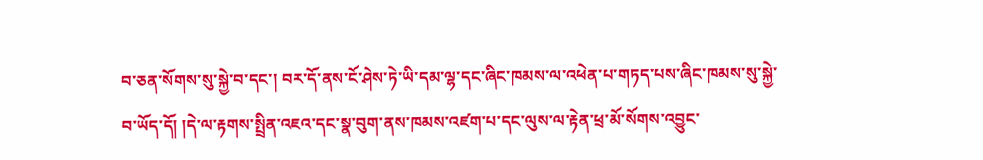བ་ཅན་སོགས་སུ་སྐྱེ་བ་དང་། བར་དོ་ནས་ངོ་ཤེས་ཏེ་ཡི་དམ་ལྷ་དང་ཞིང་ཁམས་ལ་འཕེན་པ་གཏད་པས་ཞིང་ཁམས་སུ་སྐྱེ་བ་ཡོད་དོ། །དེ་ལ་རྟགས་སྤྲིན་འཇའ་དང་སྣ་བུག་ནས་ཁམས་འཛག་པ་དང་ལུས་ལ་རྟེན་ཕྲ་མོ་སོགས་འབྱུང་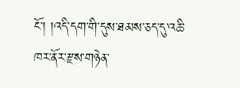ངོ་། །འདི་དག་གི་དུས་ཐམས་ཅད་དུ་འཆི་ཁར་ནོར་རྫས་གཉེན་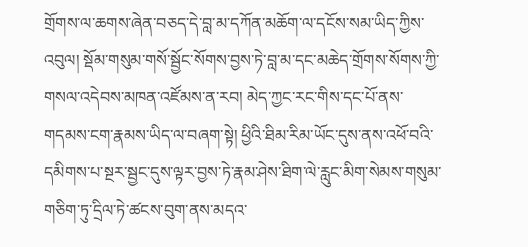གྲོགས་ལ་ཆགས་ཞེན་བཅད་དེ་བླ་མ་དཀོན་མཆོག་ལ་དངོས་སམ་ཡིད་ཀྱིས་འབུལ། སྡོམ་གསུམ་གསོ་སྦྱོང་སོགས་བྱས་ཏེ་བླ་མ་དང་མཆེད་གྲོགས་སོགས་ཀྱི་གསལ་འདེབས་མཁན་འཛོམས་ན་རབ། མེད་ཀྱང་རང་གིས་དང་པོ་ནས་གདམས་ངག་རྣམས་ཡིད་ལ་བཞག་སྟེ། ཕྱིའི་ཐིམ་རིམ་ཡོང་དུས་ནས་འཕོ་བའི་དམིགས་པ་སྔར་སྦྱང་དུས་ལྟར་བྱས་ཏེ་རྣམ་ཤེས་ཐིག་ལེ་རླུང་མིག་སེམས་གསུམ་གཅིག་ཏུ་དྲིལ་ཏེ་ཚངས་བུག་ནས་མདའ་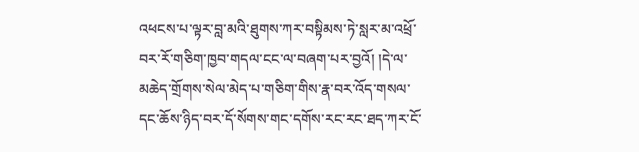འཕངས་པ་ལྟར་བླ་མའི་ཐུགས་ཀར་བསྟིམས་ཏེ་སླར་མ་འཕྲོ་བར་རོ་གཅིག་ཁྱབ་གདལ་ངང་ལ་བཞག་པར་བྱའོ། །དེ་ལ་མཆེད་གྲོགས་སེལ་མེད་པ་གཅིག་གིས་རྣ་བར་འོད་གསལ་དང་ཆོས་ཉིད་བར་དོ་སོགས་གང་དགོས་རང་རང་ཐད་ཀར་ངོ་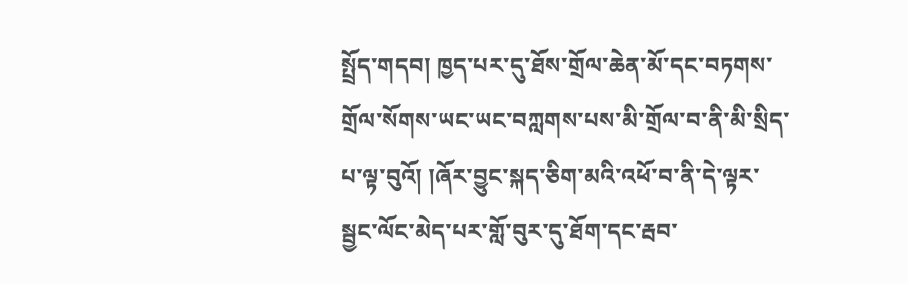སྤྲོད་གདབ། ཁྱད་པར་དུ་ཐོས་གྲོལ་ཆེན་མོ་དང་བཏགས་གྲོལ་སོགས་ཡང་ཡང་བཀླགས་པས་མི་གྲོལ་བ་ནི་མི་སྲིད་པ་ལྟ་བུའོ། །ཞོར་བྱུང་སྐད་ཅིག་མའི་འཕོ་བ་ནི་དེ་ལྟར་སྦྱང་ལོང་མེད་པར་གློ་བུར་དུ་ཐོག་དང་རྦབ་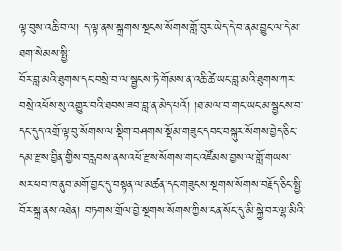ལྟ་བུས་འཆི་བ་ལ། ད་ལྟ་ནས་སྐྲགས་སྔངས་སོགས་གློ་བུར་ཡེད་དེ་བ་ནམ་བྱུང་ལ་དེ་མ་ཐག་སེམས་སྤྱི་
བོར་བླ་མའི་ཐུགས་དང་བསྲེ་བ་ལ་སྦྱངས་ཏེ་གོམས་ན་འཆི་ཚེ་ཡང་བླ་མའི་ཐུགས་ཀར་བསྲེ་འཕོས་སུ་འགྱུར་བའི་ཐབས་ཟབ་བླ་ན་མེད་པའོ། །ཐ་མལ་བ་གང་ཡང་མ་སྦྱངས་བ་དང་དུད་འགྲོ་ལྟ་བུ་སོགས་ལ་སྡིག་བཤགས་སྡོམ་གཟུང་དབང་བསྐུར་སོགས་བྱེད་ཅིང་དམ་རྫས་བྱིན་གྱིས་བརླབས་ནས་འཕོ་རྫས་སོགས་གང་འཛོམས་བྱས་ལ་གློ་གཡས་སར་ཕབ་ཁ་ནུབ་མགོ་བྱང་དུ་བསྟན་ལ་མཚན་དང་གཟུངས་སྔགས་སོགས་བརྗོད་ཅིང་སྤྱི་བོར་སྐྲ་ནས་འཐེན། བཏགས་གྲོལ་བྱེ་སྔགས་སོགས་ཀྱིས་ངན་སོང་དུ་མི་སྐྱེ་བར་ལྷ་མིའི་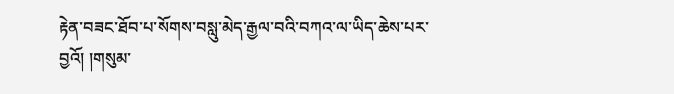རྟེན་བཟང་ཐོབ་པ་སོགས་བསླུ་མེད་རྒྱལ་བའི་བཀའ་ལ་ཡིད་ཆེས་པར་བྱའོ། །གསུམ་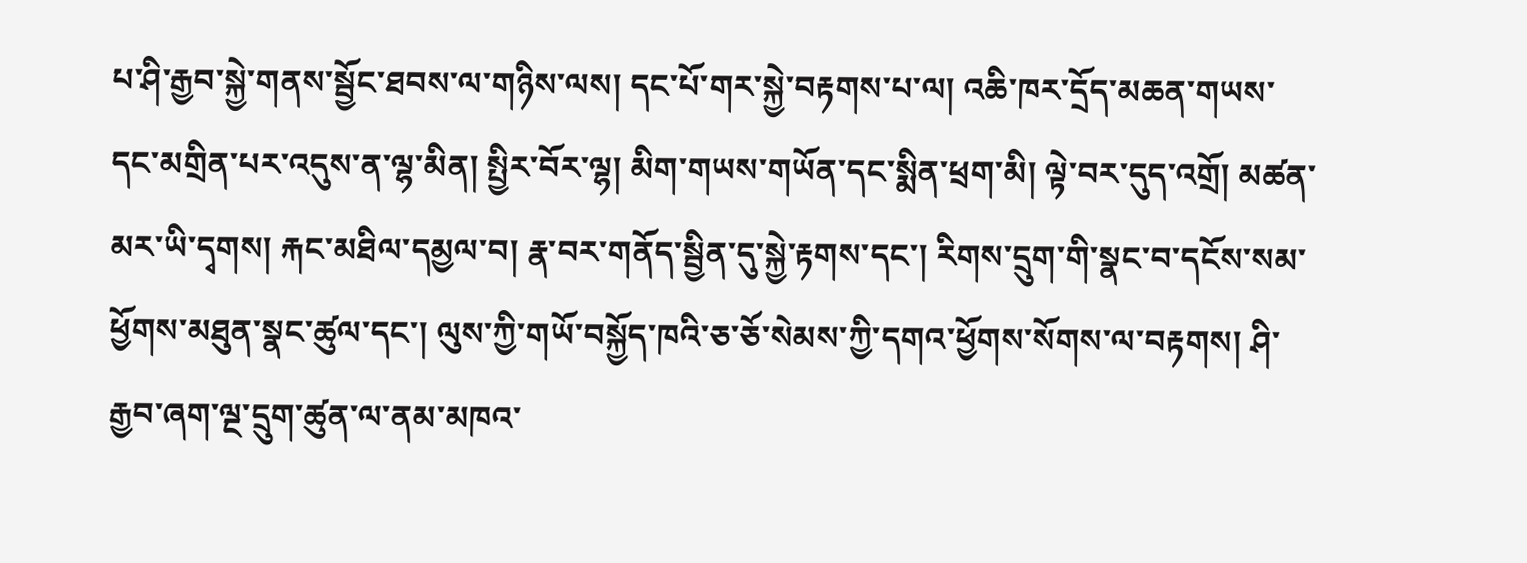པ་ཤི་རྒྱབ་སྐྱེ་གནས་སྦྱོང་ཐབས་ལ་གཉིས་ལས། དང་པོ་གར་སྐྱེ་བརྟགས་པ་ལ། འཆི་ཁར་དྲོད་མཆན་གཡས་དང་མགྲིན་པར་འདུས་ན་ལྷ་མིན། སྤྱིར་བོར་ལྷ། མིག་གཡས་གཡོན་དང་སྨིན་ཕྲག་མི། ལྟེ་བར་དུད་འགྲོ། མཚན་མར་ཡི་དྭགས། རྐང་མཐིལ་དམྱལ་བ། རྣ་བར་གནོད་སྦྱིན་དུ་སྐྱེ་རྟགས་དང་། རིགས་དྲུག་གི་སྣང་བ་དངོས་སམ་ཕྱོགས་མཐུན་སྣང་ཚུལ་དང་། ལུས་ཀྱི་གཡོ་བསྐྱོད་ཁའི་ཅ་ཅོ་སེམས་ཀྱི་དགའ་ཕྱོགས་སོགས་ལ་བརྟགས། ཤི་རྒྱབ་ཞག་ལྔ་དྲུག་ཚུན་ལ་ནམ་མཁའ་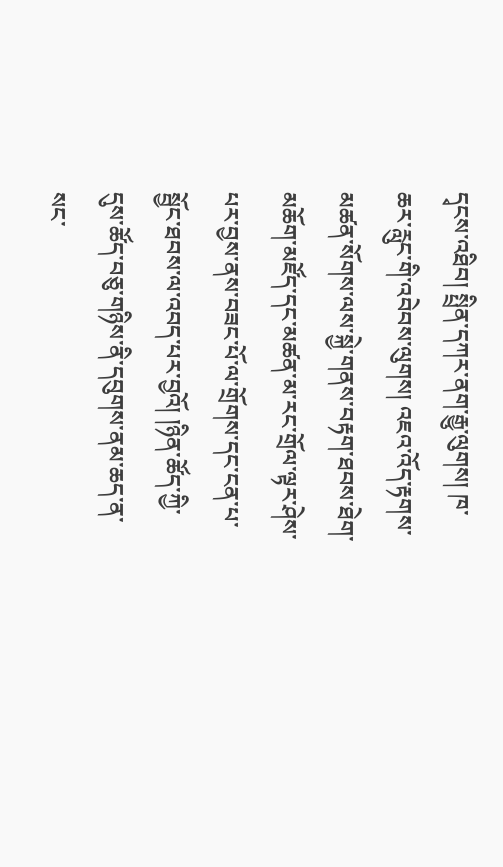དྭངས་འཐིབ། སྤྲིན་དཀར་ནག་རྒྱུ་ལུགས། ཁ་ཆར་རླུང་གི་འབེབས་ལུགས། འཇའ་འོད་རྟགས་མཚན་སོགས་ལས་སྐྱེ་གནས་བརྟག་ཐབས་ཐེག་མཆོག་མཛོད་དང་མཚན་མ་རང་གྲོལ་ལྟར་ཤེས་པར་བྱས་ནས་བཟང་པོ་ལ་གྲོགས་དང་ངན་པ་སྦྱོང་ཐབས་ལ་འབད་པར་བྱའོ། །ཉིན་ཚོད་ཀྱི་དུས་ཚོད་བཅུ་གཉིས་ནི་དབུགས་ནམ་ཆད་ན་སང་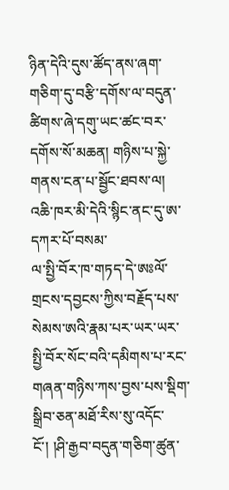ཉིན་དེའི་དུས་ཚོད་ནས་ཞག་གཅིག་དུ་བརྩི་དགོས་ལ་བདུན་ཚིགས་ཞེ་དགུ་ཡང་ཚང་བར་དགོས་སོ་མཆན། གཉིས་པ་སྐྱེ་གནས་ངན་པ་སྦྱོང་ཐབས་ལ། འཆི་ཁར་མི་དེའི་སྙིང་ནང་དུ་ཨ་དཀར་པོ་བསམ་
ལ་སྤྱི་བོར་ཁ་གཏད་དེ་ཨཿལོ་གྲངས་དབྱངས་ཀྱིས་བརྗོད་པས་སེམས་ཨའི་རྣམ་པར་ཡར་ཡར་སྤྱི་བོར་སོང་བའི་དམིགས་པ་རང་གཞན་གཉིས་ཀས་བྱས་པས་སྡིག་སྒྲིབ་ཅན་མཐོ་རིས་སུ་འདོང་ངོ་། །ཤི་རྒྱབ་བདུན་གཅིག་ཚུན་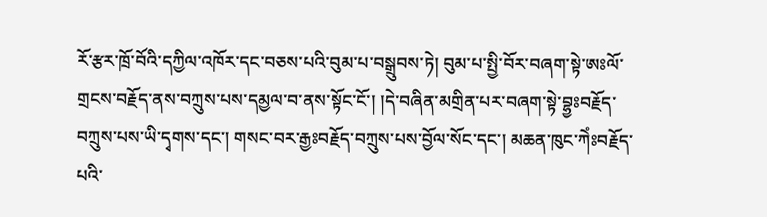རོ་རྩར་ཁྲོ་བོའི་དཀྱིལ་འཁོར་དང་བཅས་པའི་བུམ་པ་བསྒྲུབས་ཏེ། བུམ་པ་སྤྱི་བོར་བཞག་སྟེ་ཨཿལོ་གྲངས་བརྗོད་ནས་བཀྲུས་པས་དམྱལ་བ་ནས་སྟོང་ངོ་། །དེ་བཞིན་མགྲིན་པར་བཞག་སྟེ་བྷྱཿབརྗོད་བཀྲུས་པས་ཡི་དྭགས་དང་། གསང་བར་རྒྱཿབརྗོད་བཀྲུས་པས་བྱོལ་སོང་དང་། མཆན་ཁུང་ཀེཾཿབརྗོད་པའི་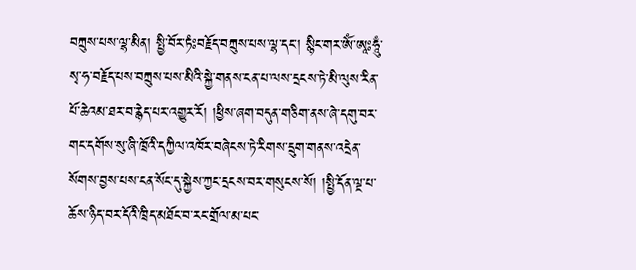བཀྲུས་པས་ལྷ་མིན། སྤྱི་བོར་ཏཾཿབརྗོད་བཀྲུས་པས་ལྷ་དང་། སྙིང་གར་ༀ་ཨཱཿཧཱུྃ་སྭ་ཧ་བརྗོད་པས་བཀྲུས་པས་མིའི་སྐྱེ་གནས་ངན་པ་ལས་དྲངས་ཏེ་མི་ལུས་རིན་པོ་ཆེའམ་ཐར་བ་རྙེད་པར་འགྱུར་རོ། །ཕྱིས་ཞག་བདུན་གཅིག་ནས་ཞེ་དགུ་བར་གང་དགོས་སུ་ཞི་ཁྲོའི་དཀྱིལ་འཁོར་བཞེངས་ཏེ་རིགས་དྲུག་གནས་འདྲེན་སོགས་བྱས་པས་ངན་སོང་དུ་སྐྱེས་ཀྱང་དྲངས་བར་གསུངས་སོ། །སྤྱི་དོན་ལྔ་པ་ཆོས་ཉིད་བར་དོའི་ཁྲིད་མཐོང་བ་རང་གྲོལ་མ་པང་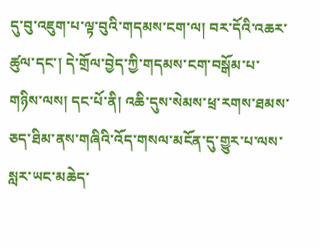དུ་བུ་འཇུག་པ་ལྟ་བུའི་གདམས་ངག་ལ། བར་དོའི་འཆར་ཚུལ་དང་། དེ་གྲོལ་བྱེད་ཀྱི་གདམས་ངག་བསྒོམ་པ་གཉིས་ལས། དང་པོ་ནི། འཆི་དུས་སེམས་ཕྲ་རགས་ཐམས་ཅད་ཐིམ་ནས་གཞིའི་འོད་གསལ་མངོན་དུ་གྱུར་པ་ལས་སླར་ཡང་མཆེད་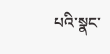པའི་སྣང་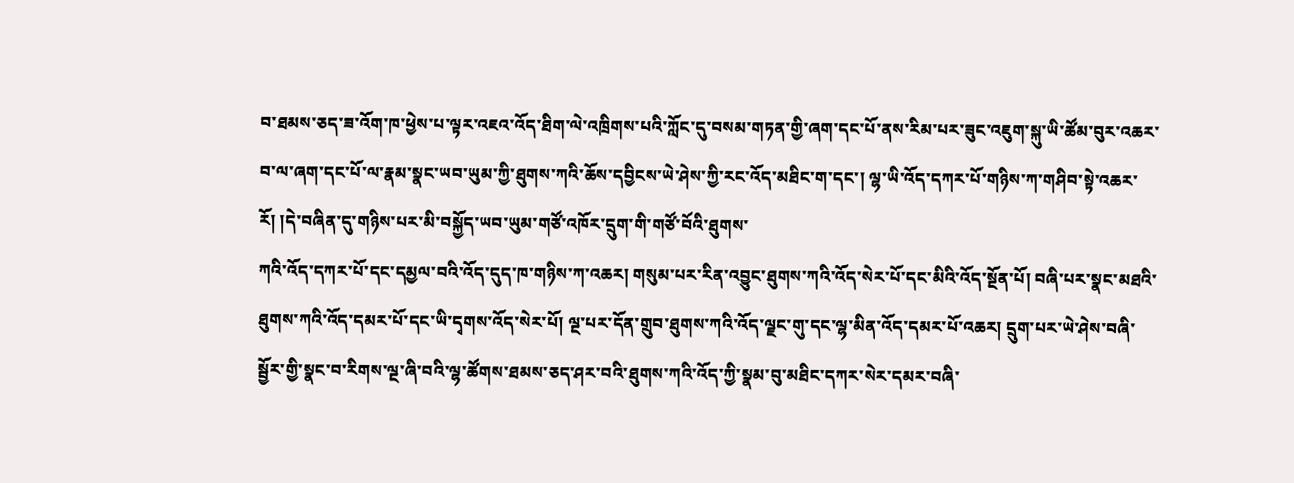བ་ཐམས་ཅད་ཟ་འོག་ཁ་ཕྱེས་པ་ལྟར་འཇའ་འོད་ཐིག་ལེ་འཁྲིགས་པའི་ཀློང་དུ་བསམ་གཏན་གྱི་ཞག་དང་པོ་ནས་རིམ་པར་ཟུང་འཇུག་སྐུ་ཡི་ཚོམ་བུར་འཆར་བ་ལ་ཞག་དང་པོ་ལ་རྣམ་སྣང་ཡབ་ཡུམ་ཀྱི་ཐུགས་ཀའི་ཆོས་དབྱིངས་ཡེ་ཤེས་ཀྱི་རང་འོད་མཐིང་ག་དང་། ལྷ་ཡི་འོད་དཀར་པོ་གཉིས་ཀ་གཤིབ་སྟེ་འཆར་རོ། །དེ་བཞིན་དུ་གཉིས་པར་མི་བསྐྱོད་ཡབ་ཡུམ་གཙོ་འཁོར་དྲུག་གི་གཙོ་བོའི་ཐུགས་
ཀའི་འོད་དཀར་པོ་དང་དམྱལ་བའི་འོད་དུད་ཁ་གཉིས་ཀ་འཆར། གསུམ་པར་རིན་འབྱུང་ཐུགས་ཀའི་འོད་སེར་པོ་དང་མིའི་འོད་སྔོན་པོ། བཞི་པར་སྣང་མཐའི་ཐུགས་ཀའི་འོད་དམར་པོ་དང་ཡི་དྭགས་འོད་སེར་པོ། ལྔ་པར་དོན་གྲུབ་ཐུགས་ཀའི་འོད་ལྗང་གུ་དང་ལྷ་མིན་འོད་དམར་པོ་འཆར། དྲུག་པར་ཡེ་ཤེས་བཞི་སྦྱོར་གྱི་སྣང་བ་རིགས་ལྔ་ཞི་བའི་ལྷ་ཚོགས་ཐམས་ཅད་ཤར་བའི་ཐུགས་ཀའི་འོད་ཀྱི་སྣམ་བུ་མཐིང་དཀར་སེར་དམར་བཞི་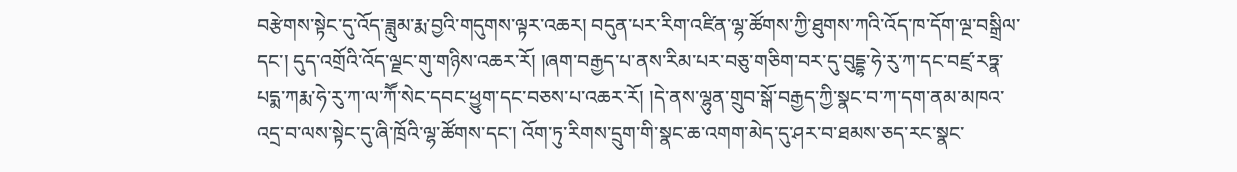བརྩེགས་སྟེང་དུ་འོད་ཟླུམ་རྨ་བྱའི་གདུགས་ལྟར་འཆར། བདུན་པར་རིག་འཛིན་ལྷ་ཚོགས་ཀྱི་ཐུགས་ཀའི་འོད་ཁ་དོག་ལྔ་བསྒྲིལ་དང་། དུད་འགྲོའི་འོད་ལྗང་གུ་གཉིས་འཆར་རོ། །ཞག་བརྒྱད་པ་ནས་རིམ་པར་བཅུ་གཅིག་བར་དུ་བུདྡྷ་ཧེ་རུ་ཀ་དང་བཛྲ་རཏྣ་པདྨ་ཀརྨ་ཧེ་རུ་ཀ་ལ་ཀཽ་སེང་དབང་ཕྱུག་དང་བཅས་པ་འཆར་རོ། །དེ་ནས་ལྷུན་གྲུབ་སྒོ་བརྒྱད་ཀྱི་སྣང་བ་ཀ་དག་ནམ་མཁའ་འདྲ་བ་ལས་སྟེང་དུ་ཞི་ཁྲོའི་ལྷ་ཚོགས་དང་། འོག་ཏུ་རིགས་དྲུག་གི་སྣང་ཆ་འགག་མེད་དུ་ཤར་བ་ཐམས་ཅད་རང་སྣང་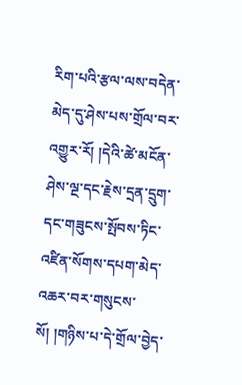རིག་པའི་རྩལ་ལས་བདེན་མེད་དུ་ཤེས་པས་གྲོལ་བར་འགྱུར་རོ། །དེའི་ཚེ་མངོན་ཤེས་ལྔ་དང་རྗེས་དྲན་དྲུག་དང་གཟུངས་སྤོབས་ཏིང་འཛིན་སོགས་དཔག་མེད་འཆར་བར་གསུངས་སོ། །གཉིས་པ་དེ་གྲོལ་བྱེད་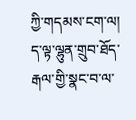ཀྱི་གདམས་ངག་ལ། ད་ལྟ་ལྷུན་གྲུབ་ཐོད་རྒལ་གྱི་སྣང་བ་ལ་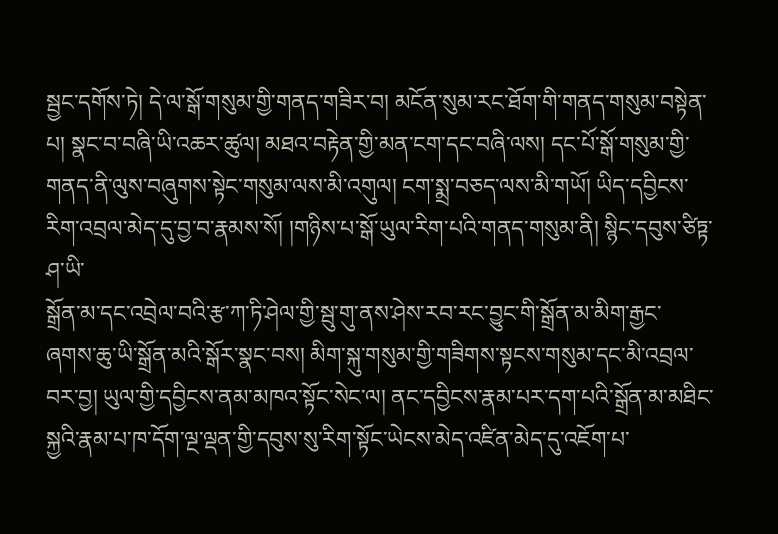སྦྱང་དགོས་ཏེ། དེ་ལ་སྒོ་གསུམ་གྱི་གནད་གཟིར་བ། མངོན་སུམ་རང་ཐོག་གི་གནད་གསུམ་བསྟེན་པ། སྣང་བ་བཞི་ཡི་འཆར་ཚུལ། མཐའ་བརྟེན་གྱི་མན་ངག་དང་བཞི་ལས། དང་པོ་སྒོ་གསུམ་གྱི་གནད་ནི་ལུས་བཞུགས་སྟེང་གསུམ་ལས་མི་འགུལ། ངག་སྨྲ་བཅད་ལས་མི་གཡོ། ཡིད་དབྱིངས་རིག་འབྲལ་མེད་དུ་བྱ་བ་རྣམས་སོ། །གཉིས་པ་སྒོ་ཡུལ་རིག་པའི་གནད་གསུམ་ནི། སྙིང་དབུས་ཙིཏྟ་ཤ་ཡི་
སྒྲོན་མ་དང་འབྲེལ་བའི་རྩ་ཀ་ཏི་ཤེལ་གྱི་སྦུ་གུ་ནས་ཤེས་རབ་རང་བྱུང་གི་སྒྲོན་མ་མིག་རྒྱང་ཞགས་ཆུ་ཡི་སྒྲོན་མའི་སྒོར་སྣང་བས། མིག་སྐུ་གསུམ་གྱི་གཟིགས་སྟངས་གསུམ་དང་མི་འབྲལ་བར་བྱ། ཡུལ་གྱི་དབྱིངས་ནམ་མཁའ་སྟོང་སེང་ལ། ནང་དབྱིངས་རྣམ་པར་དག་པའི་སྒྲོན་མ་མཐིང་སྐྱའི་རྣམ་པ་ཁ་དོག་ལྔ་ལྡན་གྱི་དབུས་སུ་རིག་སྟོང་ཡེངས་མེད་འཛིན་མེད་དུ་འཇོག་པ་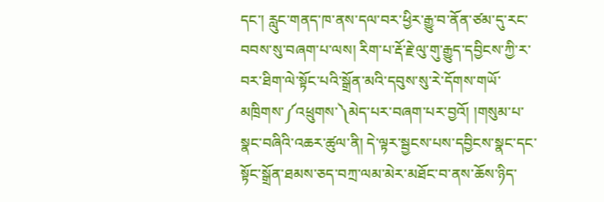དང་། རླུང་གནད་ཁ་ནས་དལ་བར་ཕྱིར་རྒྱུ་བ་ནོན་ཙམ་དུ་རང་བབས་སུ་བཞག་པ་ལས། རིག་པ་རྡོ་རྗེ་ལུ་གུ་རྒྱུད་དབྱིངས་ཀྱི་ར་བར་ཐིག་ལེ་སྟོང་པའི་སྒྲོན་མའི་དབུས་སུ་རེ་དོགས་གཡོ་མཁྲིགས་༼འཕྲུགས་༽མེད་པར་བཞག་པར་བྱའོ། །གསུམ་པ་སྣང་བཞིའི་འཆར་ཚུལ་ནི། དེ་ལྟར་སྦྱངས་པས་དབྱིངས་སྣང་དང་སྟོང་སྒྲོན་ཐམས་ཅད་བཀྲ་ལམ་མེར་མཐོང་བ་ནས་ཆོས་ཉིད་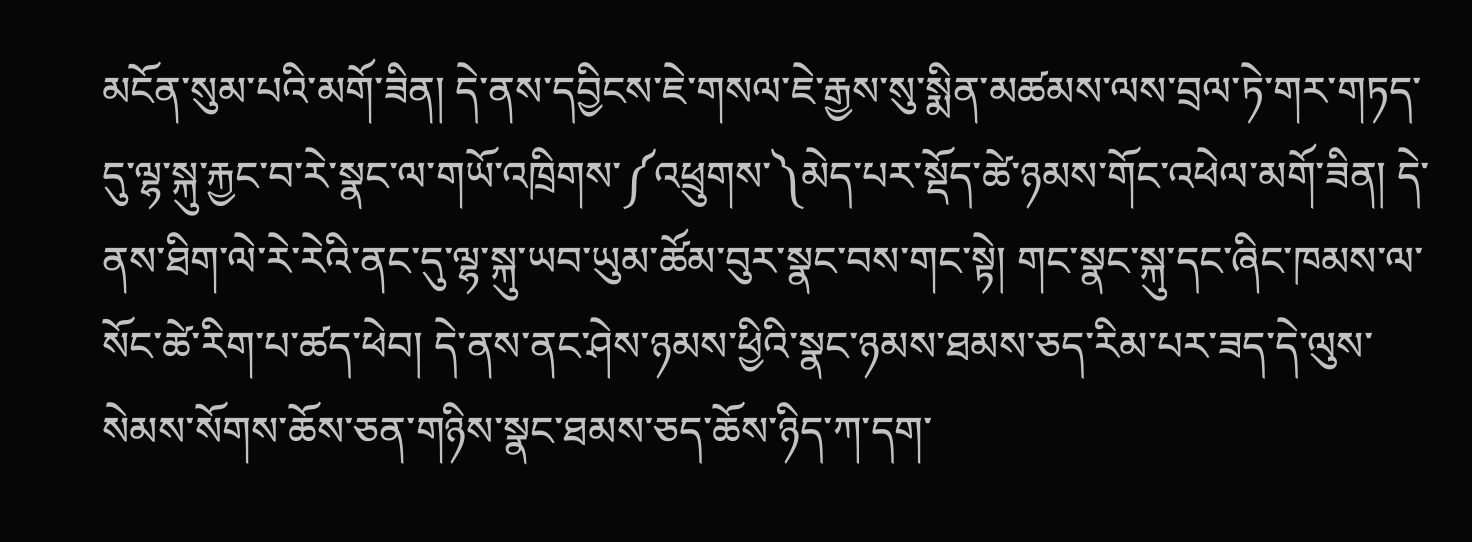མངོན་སུམ་པའི་མགོ་ཟིན། དེ་ནས་དབྱིངས་ཇེ་གསལ་ཇེ་རྒྱས་སུ་སྨིན་མཚམས་ལས་བྲལ་ཏེ་གར་གཏད་དུ་ལྷ་སྐུ་རྐྱང་བ་རེ་སྣང་ལ་གཡོ་འཁྲིགས་༼འཕྲུགས་༽མེད་པར་སྡོད་ཚེ་ཉམས་གོང་འཕེལ་མགོ་ཟིན། དེ་ནས་ཐིག་ལེ་རེ་རེའི་ནང་དུ་ལྷ་སྐུ་ཡབ་ཡུམ་ཚོམ་བུར་སྣང་བས་གང་སྟེ། གང་སྣང་སྐུ་དང་ཞིང་ཁམས་ལ་སོང་ཚེ་རིག་པ་ཚད་ཕེབ། དེ་ནས་ནང་ཤེས་ཉམས་ཕྱིའི་སྣང་ཉམས་ཐམས་ཅད་རིམ་པར་ཟད་དེ་ལུས་སེམས་སོགས་ཆོས་ཅན་གཉིས་སྣང་ཐམས་ཅད་ཆོས་ཉིད་ཀ་དག་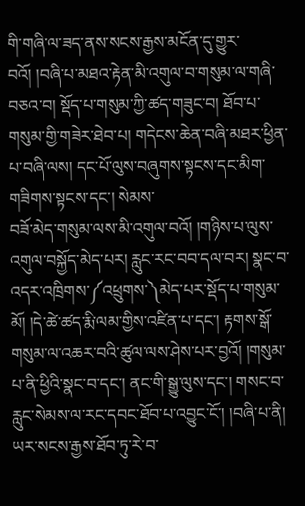གི་གཞི་ལ་ཟད་ནས་སངས་རྒྱས་མངོན་དུ་གྱུར་བའོ། །བཞི་པ་མཐའ་རྟེན་མི་འགུལ་བ་གསུམ་ལ་གཞི་བཅའ་བ། སྡོད་པ་གསུམ་ཀྱི་ཚད་གཟུང་བ། ཐོབ་པ་གསུམ་གྱི་གཟེར་ཐེབ་པ། གདེངས་ཆེན་བཞི་མཐར་ཕྱིན་པ་བཞི་ལས། དང་པོ་ལུས་བཞུགས་སྟངས་དང་མིག་གཟིགས་སྟངས་དང་། སེམས་
བཟོ་མེད་གསུམ་ལས་མི་འགུལ་བའོ། །གཉིས་པ་ལུས་འགུལ་བསྐྱོད་མེད་པར། རླུང་རང་བབ་དལ་བར། སྣང་བ་འདར་འཁྲིགས་༼འཕྲུགས་༽མེད་པར་སྡོད་པ་གསུམ་མོ། །དེ་ཚེ་ཚད་རྨི་ལམ་གྱིས་འཛིན་པ་དང་། རྟགས་སྒོ་གསུམ་ལ་འཆར་བའི་ཚུལ་ལས་ཤེས་པར་བྱའོ། །གསུམ་པ་ནི་ཕྱིའི་སྣང་བ་དང་། ནང་གི་སྒྱུ་ལུས་དང་། གསང་བ་རླུང་སེམས་ལ་རང་དབང་ཐོབ་པ་འབྱུང་ངོ་། །བཞི་པ་ནི། ཡར་སངས་རྒྱས་ཐོབ་ཏུ་རེ་བ་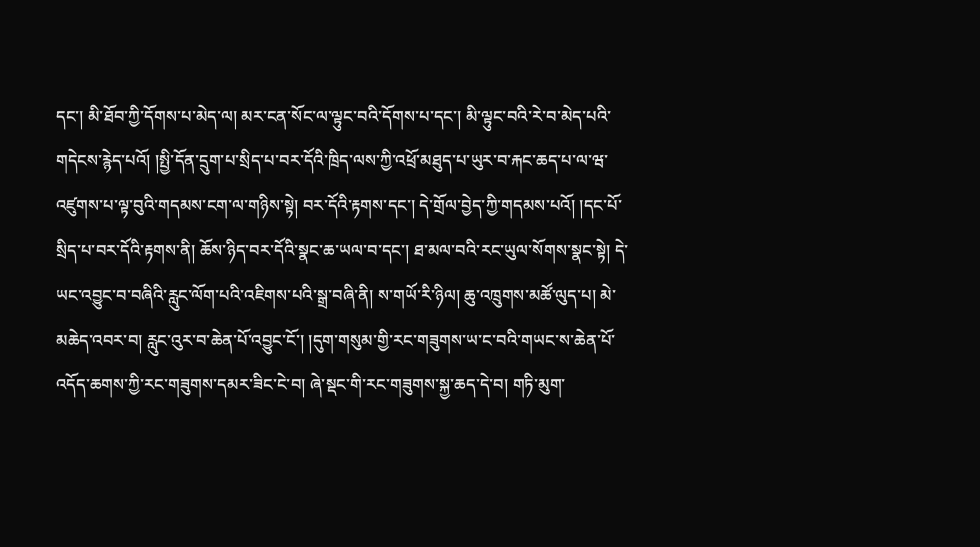དང་། མི་ཐོབ་ཀྱི་དོགས་པ་མེད་ལ། མར་ངན་སོང་ལ་ལྟུང་བའི་དོགས་པ་དང་། མི་ལྟུང་བའི་རེ་བ་མེད་པའི་གདེངས་རྙེད་པའོ། །སྤྱི་དོན་དྲུག་པ་སྲིད་པ་བར་དོའི་ཁྲིད་ལས་ཀྱི་འཕྲོ་མཐུད་པ་ཡུར་བ་རྐང་ཆད་པ་ལ་ཝ་འཛུགས་པ་ལྟ་བུའི་གདམས་ངག་ལ་གཉིས་སྟེ། བར་དོའི་རྟགས་དང་། དེ་གྲོལ་བྱེད་ཀྱི་གདམས་པའོ། །དང་པོ་སྲིད་པ་བར་དོའི་རྟགས་ནི། ཆོས་ཉིད་བར་དོའི་སྣང་ཆ་ཡལ་བ་དང་། ཐ་མལ་བའི་རང་ཡུལ་སོགས་སྣང་སྟེ། དེ་ཡང་འབྱུང་བ་བཞིའི་རླུང་ལོག་པའི་འཇིགས་པའི་སྒྲ་བཞི་ནི། ས་གཡོ་རི་ཉིལ། ཆུ་འཁྲུགས་མཚོ་ལུད་པ། མེ་མཆེད་འབར་བ། རླུང་འུར་བ་ཆེན་པོ་འབྱུང་ངོ་། །དུག་གསུམ་གྱི་རང་གཟུགས་ཡ་ང་བའི་གཡང་ས་ཆེན་པོ་འདོད་ཆགས་ཀྱི་རང་གཟུགས་དམར་ཟིང་ངེ་བ། ཞེ་སྡང་གི་རང་གཟུགས་སྐྱ་ཆད་དེ་བ། གཏི་མུག་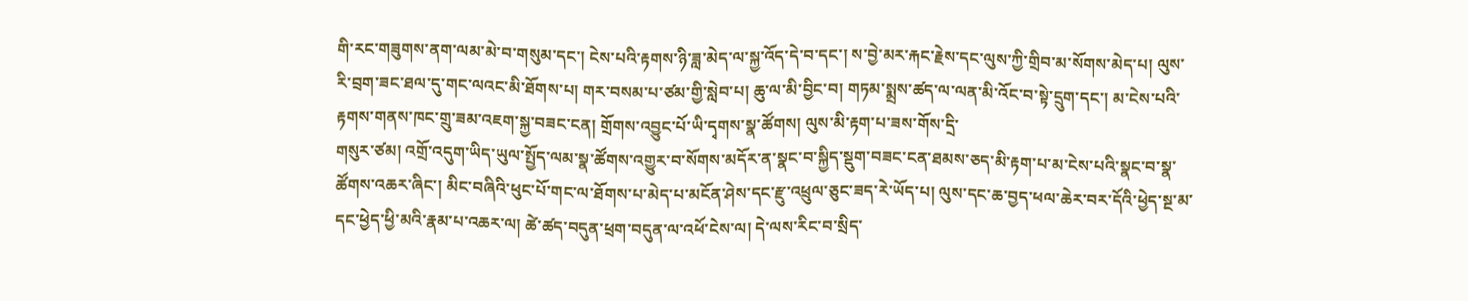གི་རང་གཟུགས་ནག་ལམ་མེ་བ་གསུམ་དང་། ངེས་པའི་རྟགས་ཉི་ཟླ་མེད་ལ་སྐྱ་འོད་དེ་བ་དང་། ས་བྱེ་མར་རྐང་རྗེས་དང་ལུས་ཀྱི་གྲིབ་མ་སོགས་མེད་པ། ལུས་རི་བྲག་ཟང་ཐལ་དུ་གང་ལའང་མི་ཐོགས་པ། གར་བསམ་པ་ཙམ་གྱི་སླེབ་པ། ཆུ་ལ་མི་བྱིང་བ། གཏམ་སྨྲས་ཚད་ལ་ལན་མི་འོང་བ་སྟེ་དྲུག་དང་། མ་ངེས་པའི་རྟགས་གནས་ཁང་གྲུ་ཟམ་འཇག་སྐྱ་བཟང་ངན། གྲོགས་འབྱུང་པོ་ཡི་དྭགས་སྣ་ཚོགས། ལུས་མི་རྟག་པ་ཟས་གོས་དྲི་
གསུར་ཙམ། འགྲོ་འདུག་ཡིད་ཡུལ་སྤྱོད་ལམ་སྣ་ཚོགས་འགྱུར་བ་སོགས་མདོར་ན་སྣང་བ་སྐྱིད་སྡུག་བཟང་ངན་ཐམས་ཅད་མི་རྟག་པ་མ་ངེས་པའི་སྣང་བ་སྣ་ཚོགས་འཆར་ཞིང་། མིང་བཞིའི་ཕུང་པོ་གང་ལ་ཐོགས་པ་མེད་པ་མངོན་ཤེས་དང་རྫུ་འཕྲུལ་ཅུང་ཟད་རེ་ཡོད་པ། ལུས་དང་ཆ་བྱད་ཕལ་ཆེར་བར་དོའི་ཕྱེད་སྔ་མ་དང་ཕྱེད་ཕྱི་མའི་རྣམ་པ་འཆར་ལ། ཚེ་ཚད་བདུན་ཕྲག་བདུན་ལ་འཕོ་ངེས་ལ། དེ་ལས་རིང་བ་སྲིད་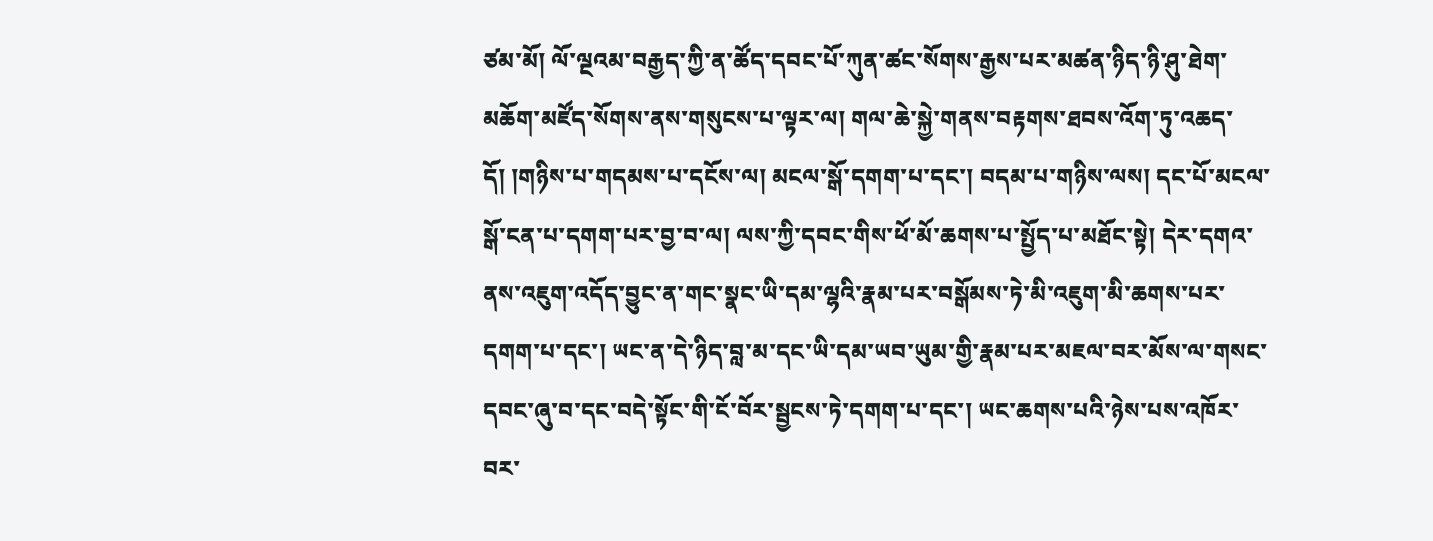ཙམ་མོ། ལོ་ལྔའམ་བརྒྱད་ཀྱི་ན་ཚོད་དབང་པོ་ཀུན་ཚང་སོགས་རྒྱས་པར་མཚན་ཉིད་ཉི་ཤུ་ཐེག་མཆོག་མཛོད་སོགས་ནས་གསུངས་པ་ལྟར་ལ། གལ་ཆེ་སྐྱེ་གནས་བརྟགས་ཐབས་འོག་ཏུ་འཆད་དོ། །གཉིས་པ་གདམས་པ་དངོས་ལ། མངལ་སྒོ་དགག་པ་དང་། བདམ་པ་གཉིས་ལས། དང་པོ་མངལ་སྒོ་ངན་པ་དགག་པར་བྱ་བ་ལ། ལས་ཀྱི་དབང་གིས་ཕོ་མོ་ཆགས་པ་སྤྱོད་པ་མཐོང་སྟེ། དེར་དགའ་ནས་འཇུག་འདོད་བྱུང་ན་གང་སྣང་ཡི་དམ་ལྷའི་རྣམ་པར་བསྒོམས་ཏེ་མི་འཇུག་མི་ཆགས་པར་དགག་པ་དང་། ཡང་ན་དེ་ཉིད་བླ་མ་དང་ཡི་དམ་ཡབ་ཡུམ་གྱི་རྣམ་པར་མཇལ་བར་མོས་ལ་གསང་དབང་ཞུ་བ་དང་བདེ་སྟོང་གི་ངོ་བོར་སྦྱངས་ཏེ་དགག་པ་དང་། ཡང་ཆགས་པའི་ཉེས་པས་འཁོར་བར་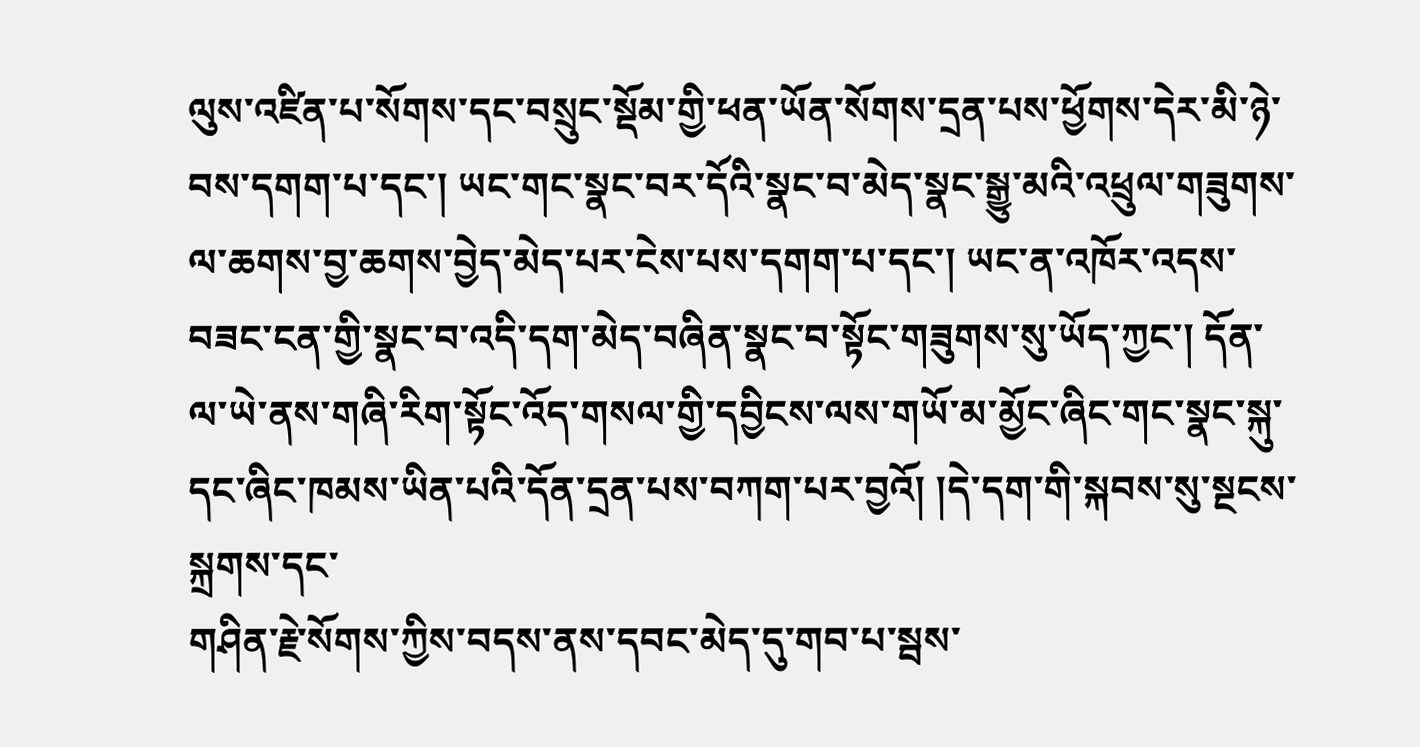ལུས་འཛིན་པ་སོགས་དང་བསྲུང་སྡོམ་གྱི་ཕན་ཡོན་སོགས་དྲན་པས་ཕྱོགས་དེར་མི་ཉེ་བས་དགག་པ་དང་། ཡང་གང་སྣང་བར་དོའི་སྣང་བ་མེད་སྣང་སྒྱུ་མའི་འཕྲུལ་གཟུགས་ལ་ཆགས་བྱ་ཆགས་བྱེད་མེད་པར་ངེས་པས་དགག་པ་དང་། ཡང་ན་འཁོར་འདས་བཟང་ངན་གྱི་སྣང་བ་འདི་དག་མེད་བཞིན་སྣང་བ་སྟོང་གཟུགས་སུ་ཡོད་ཀྱང་། དོན་ལ་ཡེ་ནས་གཞི་རིག་སྟོང་འོད་གསལ་གྱི་དབྱིངས་ལས་གཡོ་མ་མྱོང་ཞིང་གང་སྣང་སྐུ་དང་ཞིང་ཁམས་ཡིན་པའི་དོན་དྲན་པས་བཀག་པར་བྱའོ། །དེ་དག་གི་སྐབས་སུ་སྔངས་སྐྲགས་དང་
གཤིན་རྗེ་སོགས་ཀྱིས་བདས་ནས་དབང་མེད་དུ་གབ་པ་སྦས་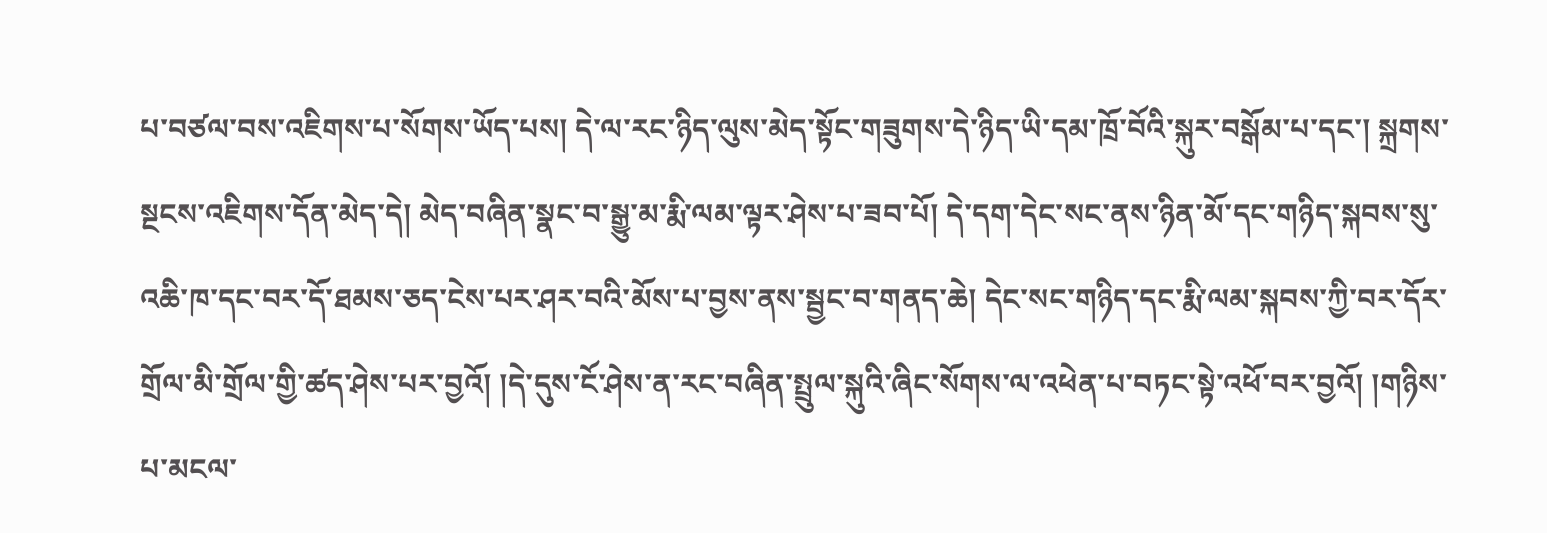པ་བཙལ་བས་འཇིགས་པ་སོགས་ཡོད་པས། དེ་ལ་རང་ཉིད་ལུས་མེད་སྟོང་གཟུགས་དེ་ཉིད་ཡི་དམ་ཁྲོ་བོའི་སྐུར་བསྒོམ་པ་དང་། སྐྲགས་སྔངས་འཇིགས་དོན་མེད་དེ། མེད་བཞིན་སྣང་བ་སྒྱུ་མ་རྨི་ལམ་ལྟར་ཤེས་པ་ཟབ་པོ། དེ་དག་དེང་སང་ནས་ཉིན་མོ་དང་གཉིད་སྐབས་སུ་འཆི་ཁ་དང་བར་དོ་ཐམས་ཅད་ངེས་པར་ཤར་བའི་མོས་པ་བྱས་ནས་སྦྱང་བ་གནད་ཆེ། དེང་སང་གཉིད་དང་རྨི་ལམ་སྐབས་ཀྱི་བར་དོར་གྲོལ་མི་གྲོལ་གྱི་ཚད་ཤེས་པར་བྱའོ། །དེ་དུས་ངོ་ཤེས་ན་རང་བཞིན་སྤྲུལ་སྐུའི་ཞིང་སོགས་ལ་འཕེན་པ་བཏང་སྟེ་འཕོ་བར་བྱའོ། །གཉིས་པ་མངལ་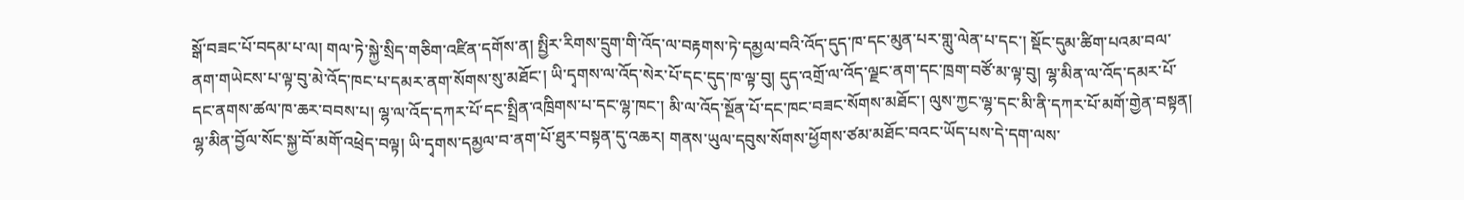སྒོ་བཟང་པོ་བདམ་པ་ལ། གལ་ཏེ་སྐྱེ་སྲིད་གཅིག་འཛིན་དགོས་ན། སྤྱིར་རིགས་དྲུག་གི་འོད་ལ་བརྟགས་ཏེ་དམྱལ་བའི་འོད་དུད་ཁ་དང་མུན་པར་གླུ་ལེན་པ་དང་། སྡོང་དུམ་ཚིག་པའམ་བལ་ནག་གཡེངས་པ་ལྟ་བུ་མེ་འོད་ཁང་པ་དམར་ནག་སོགས་སུ་མཐོང་། ཡི་དྭགས་ལ་འོད་སེར་པོ་དང་དུད་ཁ་ལྟ་བུ། དུད་འགྲོ་ལ་འོད་ལྗང་ནག་དང་ཁྲག་བཙོ་མ་ལྟ་བུ། ལྷ་མིན་ལ་འོད་དམར་པོ་དང་ནགས་ཚལ་ཁ་ཆར་བབས་པ། ལྷ་ལ་འོད་དཀར་པོ་དང་སྤྲིན་འཁྲིགས་པ་དང་ལྷ་ཁང་། མི་ལ་འོད་སྔོན་པོ་དང་ཁང་བཟང་སོགས་མཐོང་། ལུས་ཀྱང་ལྷ་དང་མི་ནི་དཀར་པོ་མགོ་གྱེན་བསྟན། ལྷ་མིན་བྱོལ་སོང་སྐྱ་བོ་མགོ་འཕྲེད་བལྟ། ཡི་དྭགས་དམྱལ་བ་ནག་པོ་ཐུར་བསྟན་དུ་འཆར། གནས་ཡུལ་དབུས་སོགས་ཕྱོགས་ཙམ་མཐོང་བའང་ཡོད་པས་དེ་དག་ལས་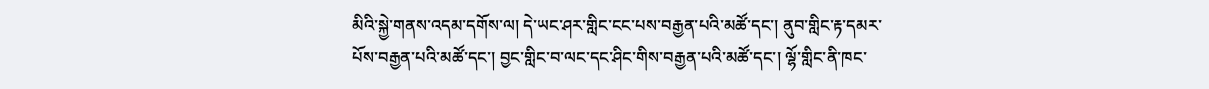མིའི་སྐྱེ་གནས་འདམ་དགོས་ལ། དེ་ཡང་ཤར་གླིང་ངང་པས་བརྒྱན་པའི་མཚོ་དང་། ནུབ་གླིང་རྟ་དམར་པོས་བརྒྱན་པའི་མཚོ་དང་། བྱང་གླིང་བ་ལང་དང་ཤིང་གིས་བརྒྱན་པའི་མཚོ་དང་། ལྷོ་གླིང་ནི་ཁང་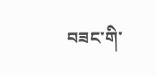བཟང་གི་